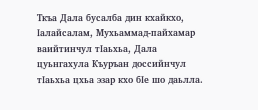Ткъа Дала бусалба дин кхайкхо, ӏалайсалам, Мухьаммад-пайхамар ваийтинчул тӏаьхьа, Дала цуьнгахула Къуръан доссийнчул тӏаьхьа цхьа эзар кхо бӏе шо даьлла.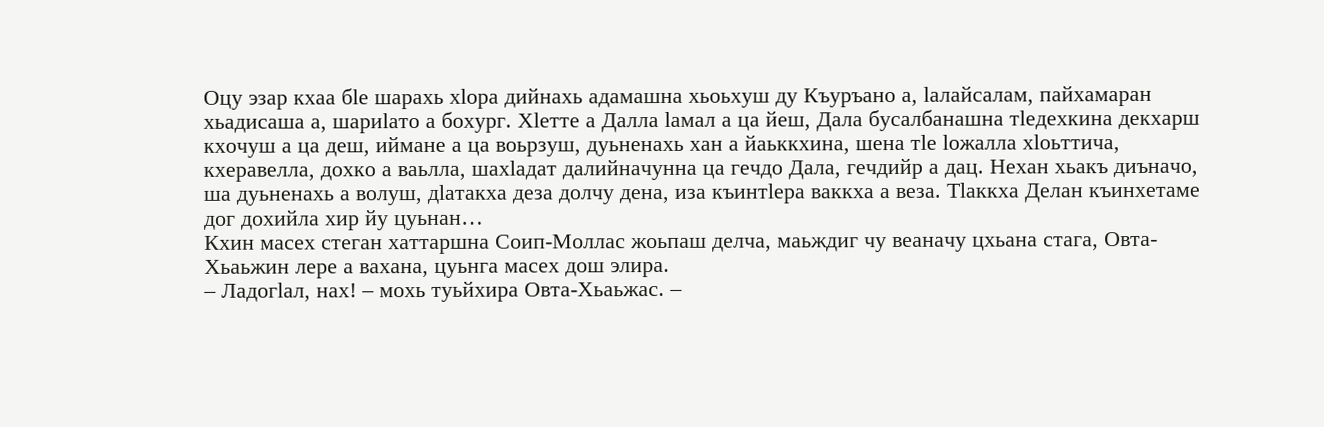Оцу эзар кхаа бӏе шарахь хӏора дийнахь адамашна хьоьхуш ду Къуръано а, ӏалайсалам, пайхамаран хьадисаша а, шариӏато а бохург. Хӏетте а Далла ӏамал а ца йеш, Дала бусалбанашна тӏедехкина декхарш кхочуш а ца деш, иймане а ца воьрзуш, дуьненахь хан а йаьккхина, шена тӏе ӏожалла хӏоьттича, кхеравелла, дохко а ваьлла, шахӏадат далийначунна ца гечдо Дала, гечдийр а дац. Нехан хьакъ диъначо, ша дуьненахь а волуш, дӏатакха деза долчу дена, иза къинтӏера ваккха а веза. Тӏаккха Делан къинхетаме дог дохийла хир йу цуьнан…
Кхин масех стеган хаттаршна Соип-Моллас жоьпаш делча, маьждиг чу веаначу цхьана стага, Овта-Хьаьжин лере а вахана, цуьнга масех дош элира.
– Ладогӏал, нах! – мохь туьйхира Овта-Хьаьжас. –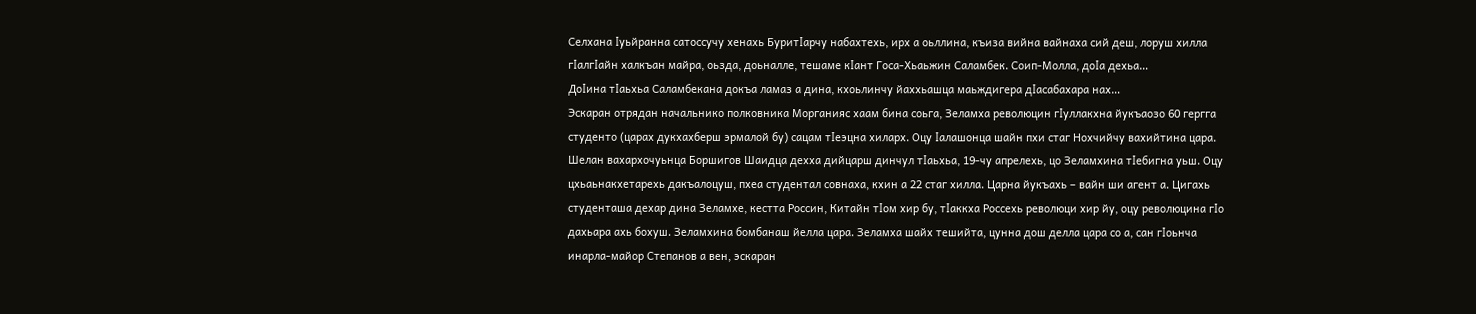Селхана ӏуьйранна сатоссучу хенахь Буритӏарчу набахтехь, ирх а оьллина, къиза вийна вайнаха сий деш, лоруш хилла гӏалгӏайн халкъан майра, оьзда, доьналле, тешаме кӏант Госа-Хьаьжин Саламбек. Соип-Молла, доӏа дехьа…
Доӏина тӏаьхьа Саламбекана докъа ламаз а дина, кхоьлинчу йаххьашца маьждигера дӏасабахара нах…
Эскаран отрядан начальнико полковника Морганияс хаам бина соьга, Зеламха революцин гӏуллакхна йукъаозо 60 гергга студенто (царах дукхахберш эрмалой бу) сацам тӏеэцна хиларх. Оцу ӏалашонца шайн пхи стаг Нохчийчу вахийтина цара. Шелан вахархочуьнца Боршигов Шаидца дехха дийцарш динчул тӏаьхьа, 19-чу апрелехь, цо Зеламхина тӏебигна уьш. Оцу цхьаьнакхетарехь дакъалоцуш, пхеа студентал совнаха, кхин а 22 стаг хилла. Царна йукъахь – вайн ши агент а. Цигахь студенташа дехар дина Зеламхе, кестта Россин, Китайн тӏом хир бу, тӏаккха Россехь революци хир йу, оцу революцина гӏо дахьара ахь бохуш. Зеламхина бомбанаш йелла цара. Зеламха шайх тешийта, цунна дош делла цара со а, сан гӏоьнча инарла-майор Степанов а вен, эскаран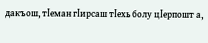дакъош, тӏеман гӏирсаш тӏехь болу цӏерпошт а,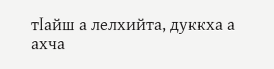тӏайш а лелхийта, дуккха а ахча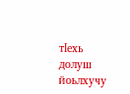тӏехь долуш йоьлхучу